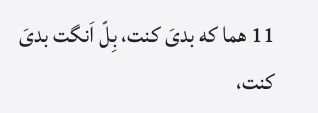11 هما که بدیَ کنت، بِلّ اَنگت بدیَ کنت،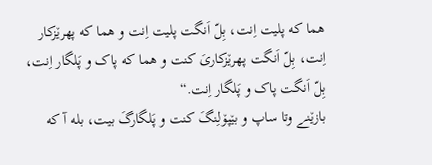هما که پلیت اِنت، بِلّ اَنگت پلیت اِنت و هما که پهرێزکار اِنت، بِلّ اَنگت پهرێزکاریَ کنت و هما که پاک و پَلگار اِنت، بِلّ اَنگت پاک و پَلگار اِنت.“
بازێنے وتا ساپ و بێپۆلِنگَ کنت و پَلگارگَ بیت، بله آ که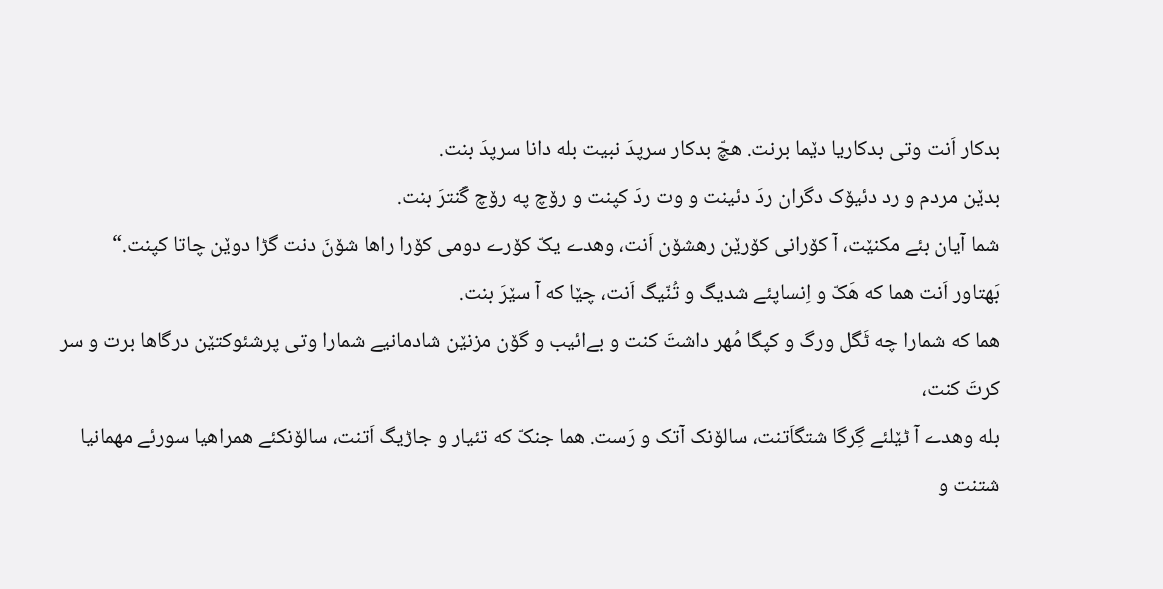بدکار اَنت وتی بدکاریا دێما برنت. هچّ بدکار سرپدَ نبیت بله دانا سرپدَ بنت.
بدێن مردم و رد دئیۆک دگران ردَ دئینت و وت ردَ کپنت و رۆچ په رۆچ گَنترَ بنت.
شما آیان بئے مکنێت، آ کۆرانی کۆرێن رهشۆن اَنت، وهدے یکّ کۆرے دومی کۆرا راها شۆنَ دنت گڑا دوێن چاتا کپنت.“
بَهتاور اَنت هما که هَکّ و اِنساپئے شدیگ و تُنّیگ اَنت، چێا که آ سێرَ بنت.
هما که شمارا چه ٹَگل ورگ و کپگا مُهر داشتَ کنت و بےائیب و گۆن مزنێن شادمانیے شمارا وتی پرشئوکتێن درگاها برت و سر کرتَ کنت،
بله وهدے آ ٹێلئے گِرگا شتگاَتنت، سالۆنک آتک و رَست. هما جنکّ که تئیار و جاڑیگ اَتنت، سالۆنکئے همراهیا سورئے مهمانیا شتنت و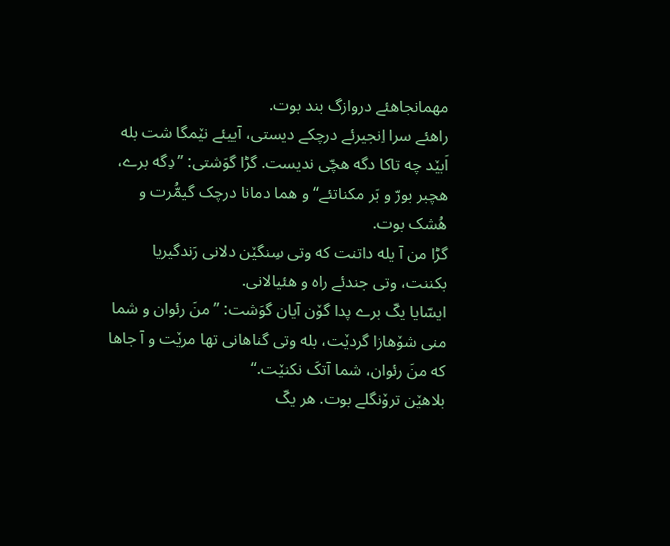مهمانجاهئے دروازگ بند بوت.
راهئے سرا اِنجیرئے درچکے دیستی، آییئے نێمگا شت بله اَبێد چه تاکا دگه هچّی ندیست. گڑا گوَشتی: ”دِگه برے، هچبر بورّ و بَر مکناتئے“ و هما دمانا درچک گیمُّرت و هُشک بوت.
گڑا من آ یله داتنت که وتی سِنگێن دلانی رَندگیریا بکننت، وتی جندئے راه و هئیالانی.
ایسّایا یکّ برے پدا گۆن آیان گوَشت: ”منَ رئوان و شما منی شۆهازا گردێت، بله وتی گناهانی تها مرێت و آ جاها که منَ رئوان، شما آتکَ نکنێت.“
بلاهێن ترۆنگلے بوت. هر یکّ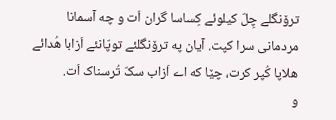ترۆنگلے چِلّ کیلوئے کِساسا گران اَت و چه آسمانا مردمانی سرا کپت. آیان په ترۆنگلئے توپّانئے اَزابا هُدائے هلاپا کُپر کرت، چێا که اے اَزاب سکّ تُرسناک اَت.
و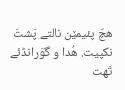هچّ پئیمێن نالتے پَشتَ نکپیت. هُدا و گوَرانڈئے تَهت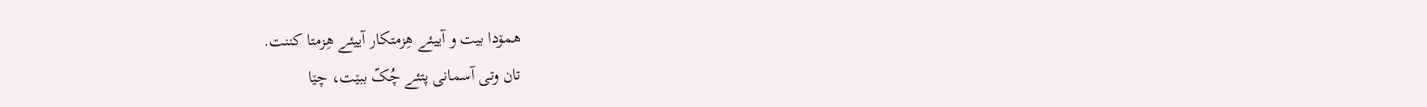همۆدا بیت و آییئے هِزمتکار آییئے هِزمتا کننت.
تان وتی آسمانی پتئے چُکّ ببێت، چێا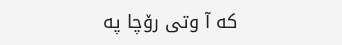که آ وتی رۆچا په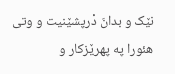نێک و بدانَ دْرپشێنیت و وتی هئورا په پهرێزکار و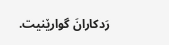رَدکارانَ گوارێنیت.